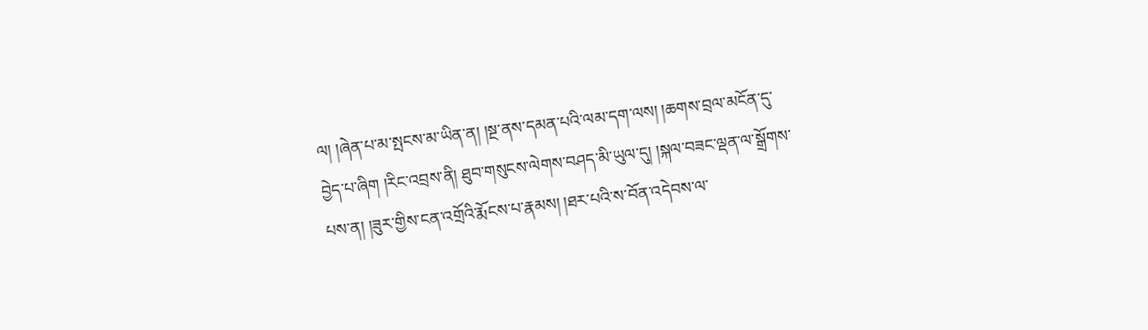ལ། །ཞེན་པ་མ་སྤངས་མ་ཡིན་ན། །སྔ་ནས་དམན་པའི་ལམ་དག་ལས། །ཆགས་བྲལ་མངོན་དུ་བྱེད་པ་ཞིག །རིང་འབྲས་ནི། ཐུབ་གསུངས་ལེགས་བཤད་མི་ཡུལ་དུ། །སྐལ་བཟང་ལྡན་ལ་སྒྲོགས་པས་ན། །ཟུར་གྱིས་ངན་འགྲོའི་རྨོངས་པ་རྣམས། །ཐར་པའི་ས་བོན་འདེབས་ལ་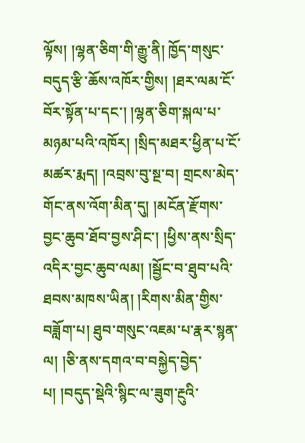ལྟོས། །ལྷན་ཅིག་གི་རྒྱུ་ནི། ཁྱོད་གསུང་བདུད་རྩི་ཆོས་འཁོར་གྱིས། །ཐར་ལམ་ངོ་བོར་སྟོན་པ་དང་། །ལྷན་ཅིག་སྐལ་པ་མཉམ་པའི་འཁོར། །སྲིད་མཐར་ཕྱིན་པ་ངོ་མཚར་རྨད། །འབྲས་བུ་སྔ་བ། གྲངས་མེད་གོང་ནས་འོག་མིན་དུ། །མངོན་རྫོགས་བྱང་ཆུབ་ཐོབ་བྱས་ཤིང་། །ཕྱིས་ནས་སྲིད་འདིར་བྱང་ཆུབ་ལམ། །སྦྱོང་བ་ཐུབ་པའི་ཐབས་མཁས་ཡིན། །རིགས་མིན་གྱིས་བཟློག་པ། ཐུབ་གསུང་འཇམ་པ་རྣར་སྙན་ལ། །ཅི་ནས་དགའ་བ་བསྐྱེད་བྱེད་པ། །བདུད་སྡེའི་སྙིང་ལ་ཟུག་རྔུའི་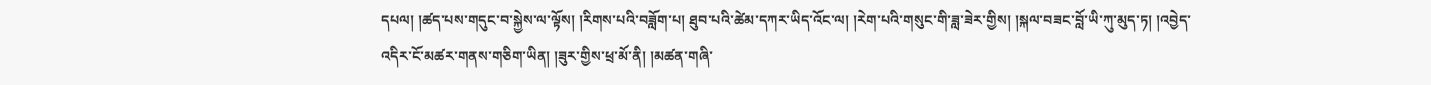དཔལ། །ཚད་པས་གདུང་བ་སྐྱེས་ལ་ལྟོས། །རིགས་པའི་བཟློག་པ། ཐུབ་པའི་ཚེམ་དཀར་ཡིད་འོང་ལ། །རེག་པའི་གསུང་གི་ཟླ་ཟེར་གྱིས། །སྐལ་བཟང་བློ་ཡི་ཀུ་མུད་ཏ། །འབྱེད་འདིར་ངོ་མཚར་གནས་གཅིག་ཡིན། །ཟུར་གྱིས་ཕྲ་མོ་ནི། །མཚན་གཞི་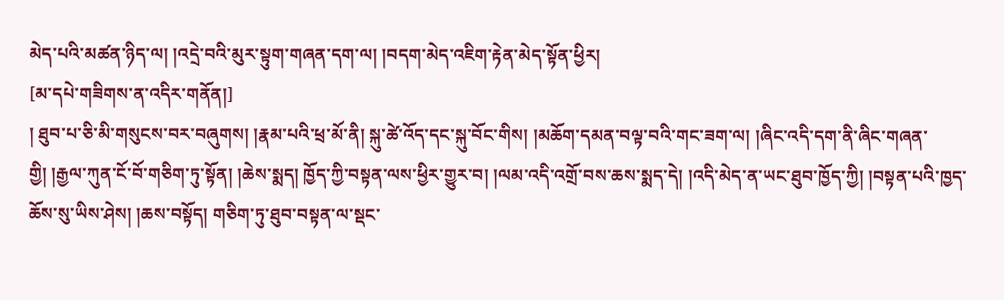མེད་པའི་མཚན་ཉིད་ལ། །འདྲེ་བའི་མུར་སྟུག་གཞན་དག་ལ། །བདག་མེད་འཇིག་རྟེན་མེད་སྟོན་ཕྱིར།
[མ་དཔེ་གཟིགས་ན་འདིར་གནོན།]
། ཐུབ་པ་ཅི་མི་གསུངས་བར་བཞུགས། །རྣམ་པའི་ཕྲ་མོ་ནི། སྐུ་ཚེ་འོད་དང་སྐུ་བོང་གིས། །མཆོག་དམན་བལྟ་བའི་གང་ཟག་ལ། །ཞིང་འདི་དག་ནི་ཞིང་གཞན་གྱི། །རྒྱལ་ཀུན་ངོ་བོ་གཅིག་ཏུ་སྟོན། །ཆེས་སྨད། ཁྱོད་ཀྱི་བསྟན་ལས་ཕྱིར་གྱུར་བ། །ལམ་འདི་འགྲོ་བས་ཆས་སྨད་དེ། །འདི་མེད་ན་ཡང་ཐུབ་ཁྱོད་ཀྱི། །བསྟན་པའི་ཁྱད་ཆོས་སུ་ཡིས་ཤེས། །ཆས་བསྟོད། གཅིག་ཏུ་ཐུབ་བསྟན་ལ་སྡང་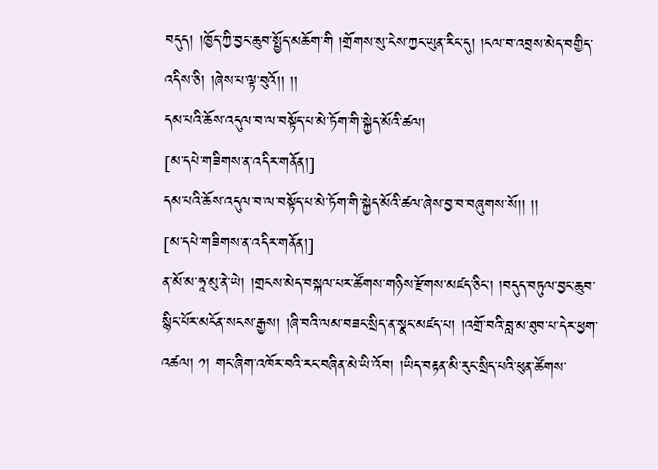བདུད། །ཁྱོད་ཀྱི་བྱང་ཆུབ་སྤྱོད་མཆོག་གི །གྲོགས་སུ་ངེས་ཀྱང་ཡུན་རིང་དུ། །ངལ་བ་འབྲས་མེད་བགྱིད་འདིས་ཅི། །ཞེས་པ་ལྟ་བུའོ།། །།
དམ་པའི་ཆོས་འདུལ་བ་ལ་བསྟོད་པ་མེ་ཏོག་གི་སྐྱེད་མོའི་ཚལ།
[མ་དཔེ་གཟིགས་ན་འདིར་གནོན།]
དམ་པའི་ཆོས་འདུལ་བ་ལ་བསྟོད་པ་མེ་ཏོག་གི་སྐྱེད་མོའི་ཚལ་ཞེས་བྱ་བ་བཞུགས་སོ།། །།
[མ་དཔེ་གཟིགས་ན་འདིར་གནོན།]
ན་མོ་མ་ཧཱ་མུ་ནེ་ཡེ། །གྲངས་མེད་བསྐལ་པར་ཚོགས་གཉིས་རྫོགས་མཛད་ཅིང་། །བདུད་བཏུལ་བྱང་ཆུབ་སྙིང་པོར་མངོན་སངས་རྒྱས། །ཞི་བའི་ལམ་བཟང་སྲིད་ན་སྣང་མཛད་པ། །འགྲོ་བའི་བླ་མ་ཐུབ་པ་དེར་ཕྱག་འཚལ། ༡། གང་ཞིག་འཁོར་བའི་རང་བཞིན་མེ་ཡི་འོབ། །ཡིད་བརྟན་མི་རུང་སྲིད་པའི་ཕུན་ཚོགས་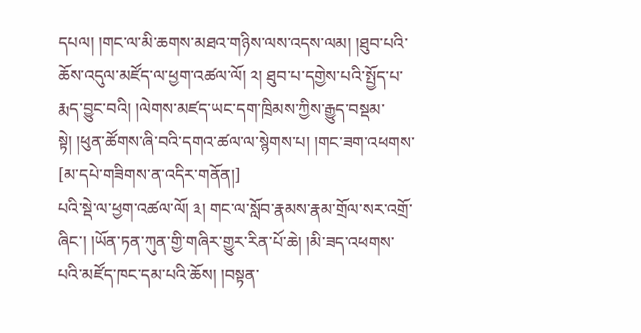དཔལ། །གང་ལ་མི་ཆགས་མཐའ་གཉིས་ལས་འདས་ལམ། །ཐུབ་པའི་ཆོས་འདུལ་མཛོད་ལ་ཕྱག་འཚལ་ལོ། ༢། ཐུབ་པ་དགྱེས་པའི་སྤྱོད་པ་རྨད་བྱུང་བའི། །ལེགས་མཛད་ཡང་དག་ཁྲིམས་ཀྱིས་རྒྱུད་བསྡམ་སྟེ། །ཕུན་ཚོགས་ཞི་བའི་དགའ་ཚལ་ལ་སྙེགས་པ། །གང་ཟག་འཕགས་
[མ་དཔེ་གཟིགས་ན་འདིར་གནོན།]
པའི་སྡེ་ལ་ཕྱག་འཚལ་ལོ། ༣། གང་ལ་སློབ་རྣམས་རྣམ་གྲོལ་སར་འགྲོ་ཞིང་། །ཡོན་ཏན་ཀུན་གྱི་གཞིར་གྱུར་རིན་པོ་ཆེ། །མི་ཟད་འཕགས་པའི་མཛོད་ཁང་དམ་པའི་ཆོས། །བསྟན་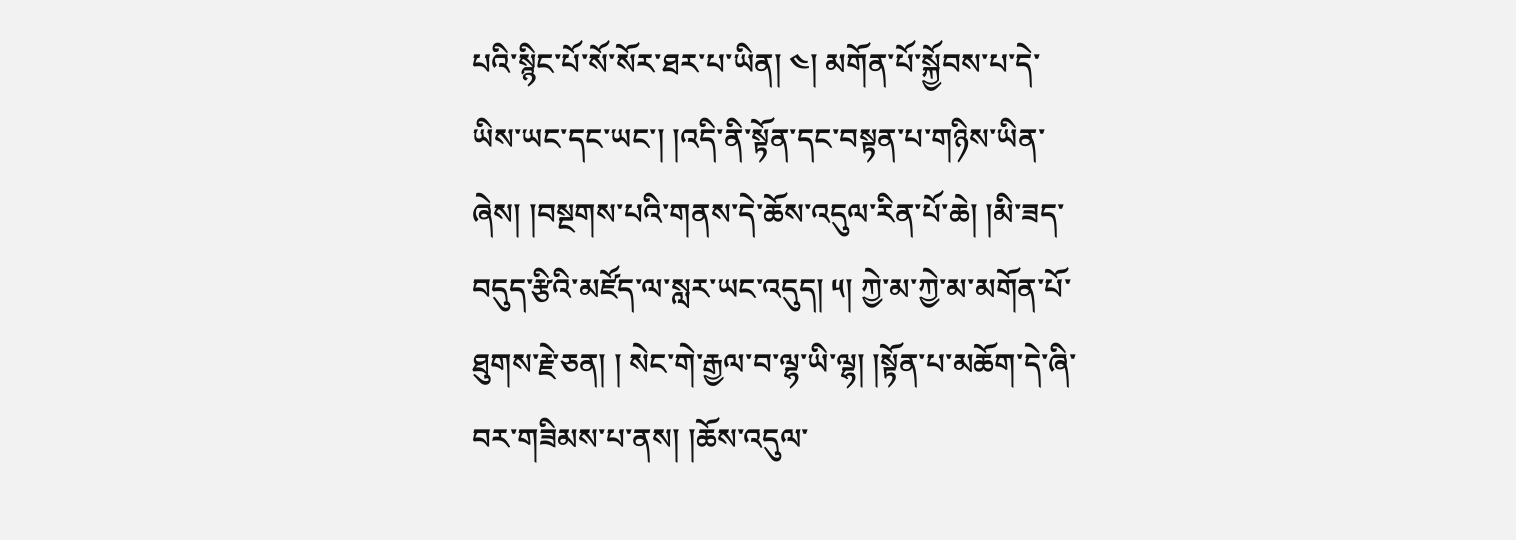པའི་སྙིང་པོ་སོ་སོར་ཐར་པ་ཡིན། ༤། མགོན་པོ་སྐྱོབས་པ་དེ་ཡིས་ཡང་དང་ཡང་། །འདི་ནི་སྟོན་དང་བསྟན་པ་གཉིས་ཡིན་ཞེས། །བསྔགས་པའི་གནས་དེ་ཆོས་འདུལ་རིན་པོ་ཆེ། །མི་ཟད་བདུད་རྩིའི་མཛོད་ལ་སླར་ཡང་འདུད། ༥། ཀྱེ་མ་ཀྱེ་མ་མགོན་པོ་ཐུགས་རྗེ་ཅན། ། སེང་གེ་རྒྱལ་བ་ལྷ་ཡི་ལྷ། །སྟོན་པ་མཆོག་དེ་ཞི་བར་གཟིམས་པ་ནས། །ཆོས་འདུལ་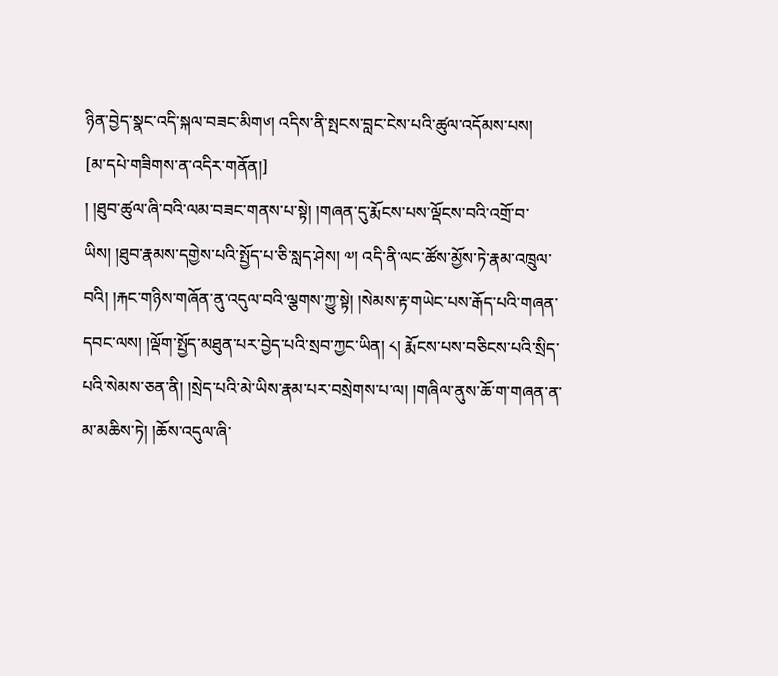ཉིན་བྱེད་སྣང་འདི་སྐལ་བཟང་མིག༦། འདིས་ནི་སྤངས་བླང་ངེས་པའི་ཚུལ་འདོམས་པས།
[མ་དཔེ་གཟིགས་ན་འདིར་གནོན།]
། །ཐུབ་ཚུལ་ཞི་བའི་ལམ་བཟང་གནས་པ་སྟེ། །གཞན་དུ་རྨོངས་པས་ལྡོངས་བའི་འགྲོ་བ་ཡིས། །ཐུབ་རྣམས་དགྱེས་པའི་སྤྱོད་པ་ཅི་སླད་ཤེས། ༧། འདི་ནི་ལང་ཚོས་མྱོས་ཏེ་རྣམ་འཁྲུལ་བའི། །རྐང་གཉིས་གཞོན་ནུ་འདུལ་བའི་ལྕགས་ཀྱུ་སྟེ། །སེམས་རྟ་གཡེང་པས་རྒོད་པའི་གཞན་དབང་ལས། །ལྡོག་སྤྱོད་མཐུན་པར་བྱེད་པའི་སྲབ་ཀྱང་ཡིན། ༨། རྨོངས་པས་བཅིངས་པའི་སྲིད་པའི་སེམས་ཅན་ནི། །སྲེད་པའི་མེ་ཡིས་རྣམ་པར་བསྲེགས་པ་ལ། །གཞིལ་ནུས་ཆོ་ག་གཞན་ན་མ་མཆིས་ཏེ། །ཆོས་འདུལ་ཞི་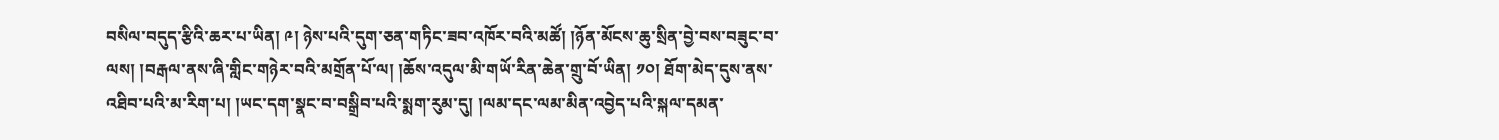བསིལ་བདུད་རྩིའི་ཆར་པ་ཡིན། ༩། ཉེས་པའི་དུག་ཅན་གཏིང་ཟབ་འཁོར་བའི་མཚོ། །ཉོན་མོངས་ཆུ་སྲིན་བྱེ་བས་བཟུང་བ་ལས། །བརྒལ་ནས་ཞི་གླིང་གཉེར་བའི་མགྲོན་པོ་ལ། །ཆོས་འདུལ་མི་གཡོ་རིན་ཆེན་གྲུ་བོ་ཡིན། ༡༠། ཐོག་མེད་དུས་ནས་འཐིབ་པའི་མ་རིག་པ། །ཡང་དག་སྣང་བ་བསྒྲིབ་པའི་སྨག་རུམ་དུ། །ལམ་དང་ལམ་མིན་འབྱེད་པའི་སྐལ་དམན་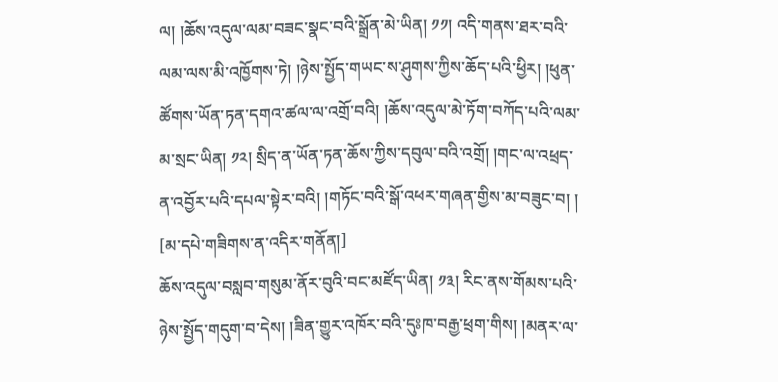ལ། །ཆོས་འདུལ་ལམ་བཟང་སྣང་བའི་སྒྲོན་མེ་ཡིན། ༡༡། འདི་གནས་ཐར་བའི་ལམ་ལས་མི་འཁྱོགས་ཏེ། །ཉེས་སྤྱོད་གཡང་ས་ཤུགས་ཀྱིས་ཆོད་པའི་ཕྱིར། །ཕུན་ཚོགས་ཡོན་ཏན་དགའ་ཚལ་ལ་འགྲོ་བའི། །ཆོས་འདུལ་མེ་ཏོག་བཀོད་པའི་ལམ་མ་སྲང་ཡིན། ༡༢། སྲིད་ན་ཡོན་ཏན་ཆོས་ཀྱིས་དབུལ་བའི་འགྲོ། །གང་ལ་འཕྲད་ན་འབྱོར་པའི་དཔལ་སྟེར་བའི། །གཏོང་བའི་སྒོ་འཕར་གཞན་གྱིས་མ་བཟུང་བ། །
[མ་དཔེ་གཟིགས་ན་འདིར་གནོན།]
ཆོས་འདུལ་བསླབ་གསུམ་ནོར་བུའི་བང་མཛོད་ཡིན། ༡༣། རིང་ནས་གོམས་པའི་ཉེས་སྤྱོད་གདུག་བ་དེས། །ཟིན་གྱུར་འཁོར་བའི་དུཿཁ་བརྒྱ་ཕྲག་གིས། །མནར་ལ་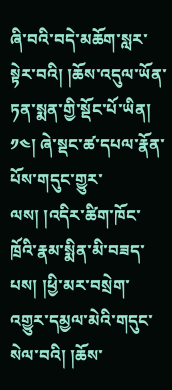ཞི་བའི་བདེ་མཆོག་སླར་སྟེར་བའི། །ཆོས་འདུལ་ཡོན་ཏན་སྨན་གྱི་སྡོང་པོ་ཡིན། ༡༤། ཞེ་སྡང་ཚ་དཔལ་རྣོན་པོས་གདུང་གྱུར་ལས། །འདིར་ཚིག་ཁོང་ཁྲོའི་རྣམ་སྨིན་མི་བཟད་པས། །ཕྱི་མར་བསྲེག་འགྱུར་དམྱལ་མེའི་གདུང་སེལ་བའི། །ཆོས་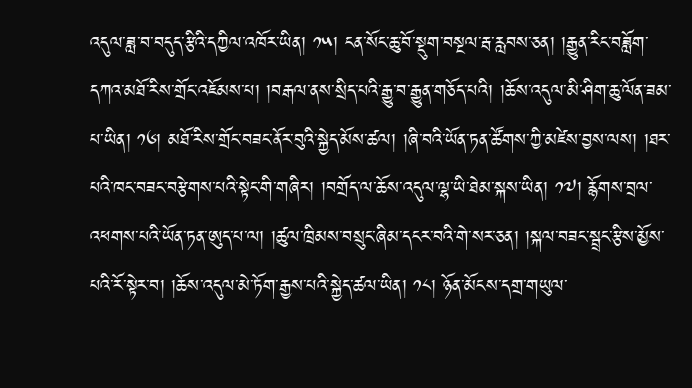འདུལ་ཟླ་བ་བདུད་རྩིའི་དཀྱིལ་འཁོར་ཡིན། ༡༥། ངན་སོང་ཆུ་བོ་སྡུག་བསྔལ་རྦ་རླབས་ཅན། །རྒྱུན་རིང་བཟློག་དཀའ་མཐོ་རིས་གྲོང་འཇོམས་པ། །བརྒལ་ནས་སྲིད་པའི་རྒྱུ་བ་རྒྱུན་གཅོད་པའི། །ཆོས་འདུལ་མི་ཤིག་ཆུ་ལོན་ཟམ་པ་ཡིན། ༡༦། མཐོ་རིས་གྲོང་བཟང་ནོར་བུའི་སྐྱེད་མོས་ཚལ། །ཞི་བའི་ཡོན་ཏན་ཚོགས་ཀྱི་མཛེས་བྱས་ལས། །ཐར་པའི་ཁང་བཟང་བརྩེགས་པའི་སྟེང་གི་གཞིར། །བགྲོད་ལ་ཆོས་འདུལ་ལྷ་ཡི་ཐེམ་སྐས་ཡིན། ༡༧། རྙོགས་བྲལ་འཕགས་པའི་ཡོན་ཏན་ཨུད་པ་ལ། །ཚུལ་ཁྲིམས་བསྲུང་ཞིམ་དངར་བའི་གེ་སར་ཅན། །སྐལ་བཟང་སྦྲང་རྩིས་མྱོས་པའི་རོ་སྟེར་བ། །ཆོས་འདུལ་མེ་ཏོག་རྒྱས་པའི་སྐྱེད་ཚལ་ཡིན། ༡༨། ཉོན་མོངས་དགྲ་གཡུལ་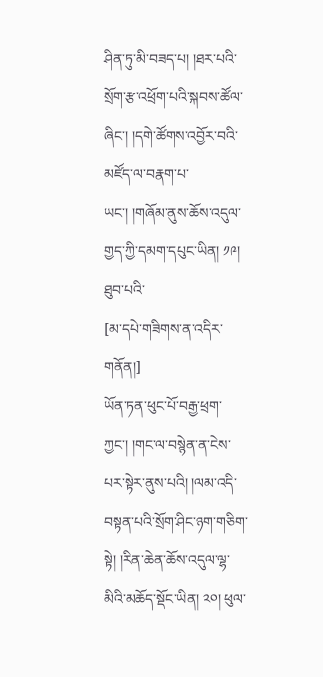ཤིན་ཏུ་མི་བཟད་པ། །ཐར་པའི་སྲོག་རྩ་འཕྲོག་པའི་སྐབས་ཚོལ་ཞིང་། །དགེ་ཚོགས་འབྱོར་བའི་མཛོད་ལ་བརྣག་པ་ཡང་། །གཞོམ་ནུས་ཆོས་འདུལ་གྱད་ཀྱི་དམག་དཔུང་ཡིན། ༡༩། ཐུབ་པའི་
[མ་དཔེ་གཟིགས་ན་འདིར་གནོན།]
ཡོན་ཏན་ཕུང་པོ་བརྒྱ་ཕྲག་ཀྱང་། །གང་ལ་བསྙེན་ན་ངེས་པར་སྟེར་ནུས་པའི། །ལམ་འདི་བསྟན་པའི་སྲོག་ཤིང་ཉག་གཅིག་སྟེ། །རིན་ཆེན་ཆོས་འདུལ་ལྷ་མིའི་མཆོད་སྡོང་ཡིན། ༢༠། ཕུལ་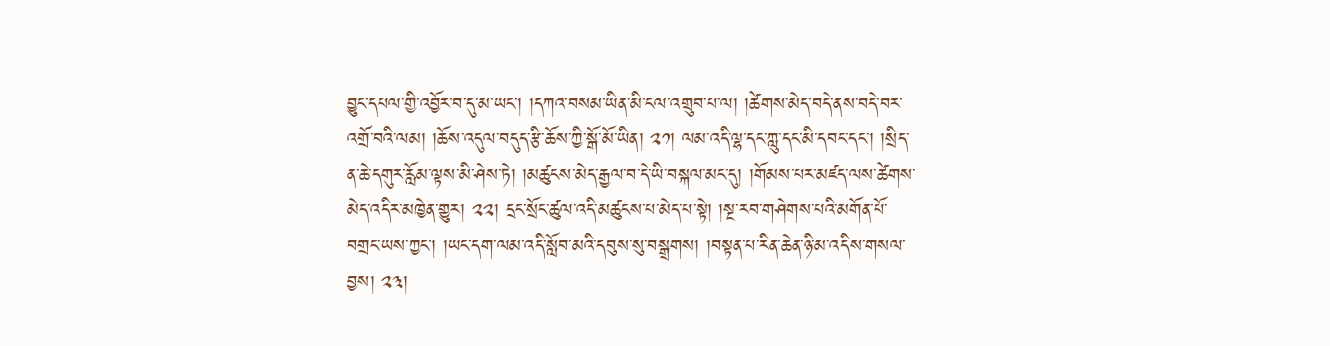བྱུང་དཔལ་གྱི་འབྱོར་བ་དུ་མ་ཡང་། །དཀའ་བསམ་ཡིན་མི་ངལ་འགྲུབ་པ་ལ། །ཚེགས་མེད་བདེ་ནས་བདེ་བར་འགྲོ་བའི་ལམ། །ཆོས་འདུལ་བདུད་རྩི་ཆོས་ཀྱི་སྒོ་མོ་ཡིན། ༢༡། ལམ་འདི་ལྷ་དང་ཀླུ་དང་མི་དབང་དང་། །སྲིད་ན་ཆེ་དགུར་རློམ་ལྟས་མི་ཤེས་ཏེ། །མཚུངས་མེད་རྒྱལ་བ་དེ་ཡི་བསྐལ་མང་དུ། །གོམས་པར་མཛད་ལས་ཚེགས་མེད་འདིར་མཁྱེན་གྱུར། ༢༢། དྲང་སྲོང་ཚུལ་འདི་མཚུངས་པ་མེད་པ་སྟེ། །སྔ་རབ་གཤེགས་པའི་མགོན་པོ་བགྲང་ཡས་ཀྱང་། །ཡང་དག་ལམ་འདི་སློབ་མའི་དབུས་སུ་བསྒྲགས། །བསྟན་པ་རིན་ཆེན་ཉི་མ་འདིས་གསལ་བྱས། ༢༣།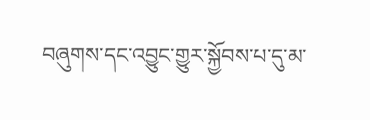བཞུགས་དང་འབྱུང་གྱུར་སྐྱོབས་པ་དུ་མ་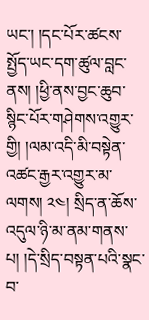ཡང་། །དང་པོར་ཚངས་སྤྱོད་ཡང་དག་ཚུལ་བླང་ནས། །ཕྱི་ནས་བྱང་ཆུབ་སྙིང་པོར་གཤེགས་འགྱུར་གྱི། །ལམ་འདི་མི་བསྟེན་འཚང་རྒྱར་འགྱུར་མ་ལགས། ༢༤། སྲིད་ན་ཆོས་འདུལ་ཉི་མ་ནམ་གནས་པ། །དེ་སྲིད་བསྟན་པའི་སྣང་བ་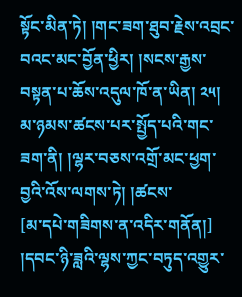སྟོང་མིན་ཏེ། །གང་ཟག་ཐུབ་རྗེས་འབྲང་བའང་མང་བྱོན་ཕྱིར། །སངས་རྒྱས་བསྟན་པ་ཆོས་འདུལ་ཁོ་ན་ཡིན། ༢༥། མ་ཉམས་ཚངས་པར་སྤྱོད་པའི་གང་ཟག་ནི། །ལྷར་བཅས་འགྲོ་མང་ཕྱག་བྱའི་འོས་ལགས་ཏེ། །ཚངས་
[མ་དཔེ་གཟིགས་ན་འདིར་གནོན།]
།དབང་ཉི་ཟླའི་ལྷས་ཀྱང་བཏུད་འགྱུར་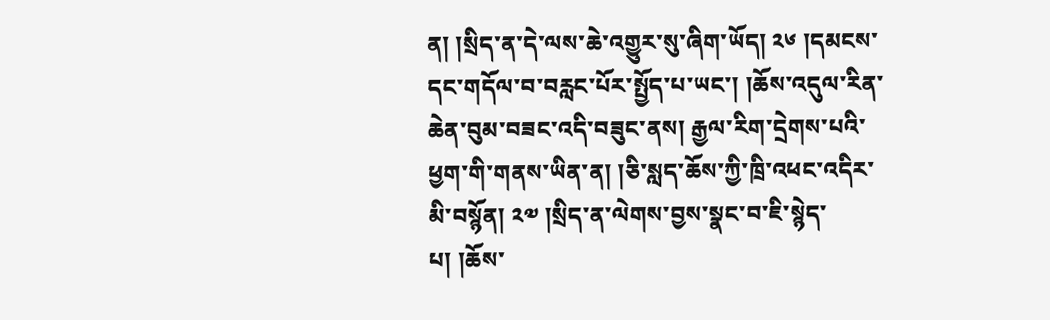ན། །སྲིད་ན་དེ་ལས་ཆེ་འགྱུར་སུ་ཞིག་ཡོད། ༢༦ །དམངས་དང་གདོལ་བ་བརླང་པོར་སྤྱོད་པ་ཡང་། །ཆོས་འདུལ་རིན་ཆེན་བུམ་བཟང་འདི་བཟུང་ནས། རྒྱལ་རིག་དྲེགས་པའི་ཕྱག་གི་གནས་ཡིན་ན། །ཅི་སླད་ཆོས་ཀྱི་ཁྲི་འཕང་འདིར་མི་བསྙོན། ༢༧ །སྲིད་ན་ལེགས་བྱས་སྣང་བ་ཇི་སྙེད་པ། །ཆོས་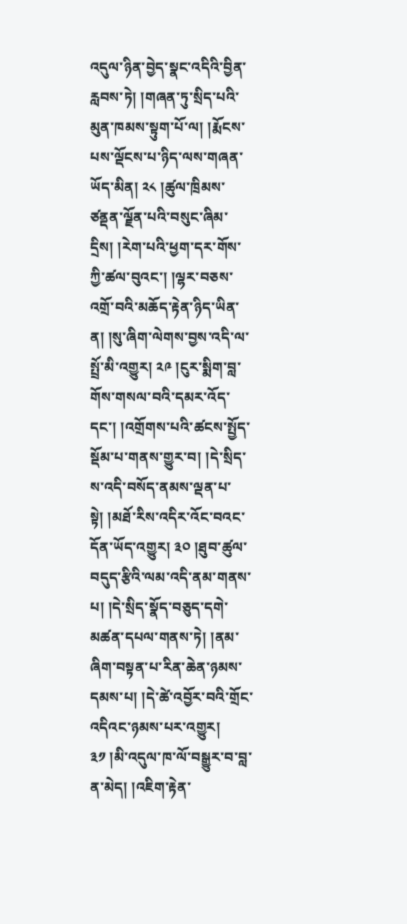འདུལ་ཉིན་བྱེད་སྣང་འདིའི་བྱིན་རླབས་ཏེ། །གཞན་ཏུ་སྲིད་པའི་མུན་ཁམས་སྟུག་པོ་ལ། །རྨོངས་པས་ལྡོངས་པ་ཉིད་ལས་གཞན་ཡོད་མིན། ༢༨ །ཚུལ་ཁྲིམས་ཙནྡན་ལྗོན་པའི་བསུང་ཞིམ་དྲིས། །རེག་པའི་ཕྱག་དར་གོས་ཀྱི་ཚལ་བུའང་། །ལྷར་བཅས་འགྲོ་བའི་མཆོད་རྟེན་ཉིད་ཡིན་ན། །སུ་ཞིག་ལེགས་བྱས་འདི་ལ་སྤྲོ་མི་འགྱུར། ༢༩ །ངུར་སྨིག་བླ་གོས་གསལ་བའི་དམར་འོད་དང་། །འགྲོགས་པའི་ཚངས་སྤྱོད་སྡོམ་པ་གནས་གྱུར་བ། །དེ་སྲིད་ས་འདི་བསོད་ནམས་ལྡན་པ་སྟེ། །མཐོ་རིས་འདིར་འོང་བའང་དོན་ཡོད་འགྱུར། ༣༠ །ཐུབ་ཚུལ་བདུད་རྩིའི་ལམ་འདི་ནམ་གནས་པ། །དེ་སྲིད་སྣོད་བཅུད་དགེ་མཚན་དཔལ་གནས་ཏེ། །ནམ་ཞིག་བསྟན་པ་རིན་ཆེན་ཉམས་དམས་པ། །དེ་ཚེ་འབྱོར་བའི་གྲོང་འདིའང་ཉམས་པར་འགྱུར། ༣༡ །མི་འདུལ་ཁ་ལོ་བསྒྱུར་བ་བླ་ན་མེད། །འཇིག་རྟེན་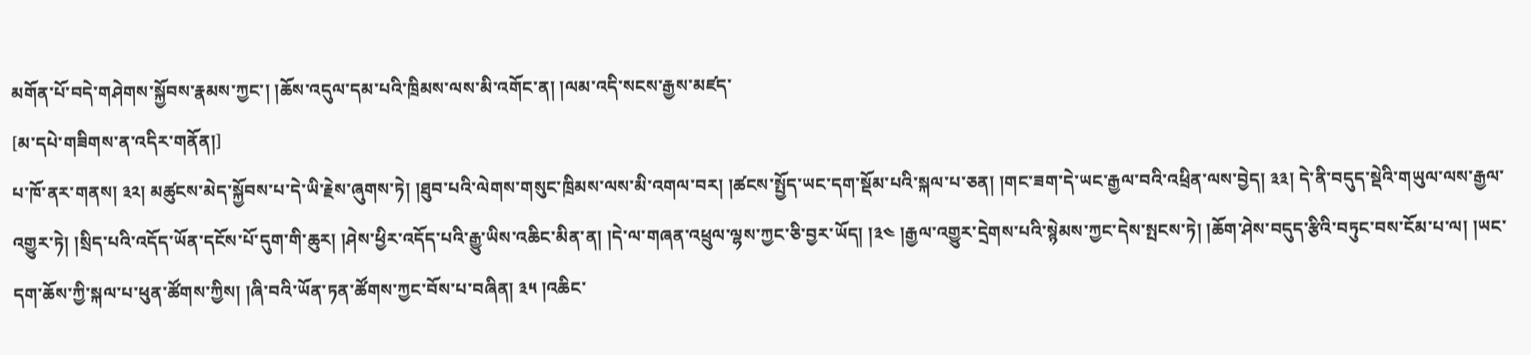མགོན་པོ་བདེ་གཤེགས་སྐྱོབས་རྣམས་ཀྱང་། །ཆོས་འདུལ་དམ་པའི་ཁྲིམས་ལས་མི་འགོང་ན། །ལམ་འདི་སངས་རྒྱས་མཛད་
[མ་དཔེ་གཟིགས་ན་འདིར་གནོན།]
པ་ཁོ་ནར་གནས། ༣༢། མཚུངས་མེད་སྐྱོབས་པ་དེ་ཡི་རྗེས་ཞུགས་ཏེ། །ཐུབ་པའི་ལེགས་གསུང་ཁྲིམས་ལས་མི་འགལ་བར། །ཚངས་སྤྱོད་ཡང་དག་སྡོམ་པའི་སྐལ་པ་ཅན། །གང་ཟག་དེ་ཡང་རྒྱལ་བའི་འཕྲིན་ལས་བྱེད། ༣༣། དེ་ནི་བདུད་སྡེའི་གཡུལ་ལས་རྒྱལ་འགྱུར་ཏེ། །སྲིད་པའི་འདོད་ཡོན་དངོས་པོ་དུག་གི་ཆུར། །ཤེས་ཕྱིར་འདོད་པའི་རྒྱུ་ཡིས་འཆིང་མིན་ན། །དེ་ལ་གཞན་འཕྲུལ་ལྷས་ཀྱང་ཅི་བྱར་ཡོད། །༣༤ །རྒྱལ་འགྱུར་དྲེགས་པའི་སྙེམས་ཀྱང་དེས་སྤངས་ཏེ། །ཆོག་ཤེས་བདུད་རྩིའི་བཏུང་བས་ངོམ་པ་ལ། །ཡང་དག་ཆོས་ཀྱི་སྐལ་པ་ཕུན་ཚོགས་ཀྱིས། །ཞི་བའི་ཡོན་ཏན་ཚོགས་ཀྱང་བོས་པ་བཞིན། ༣༥ །འཆིང་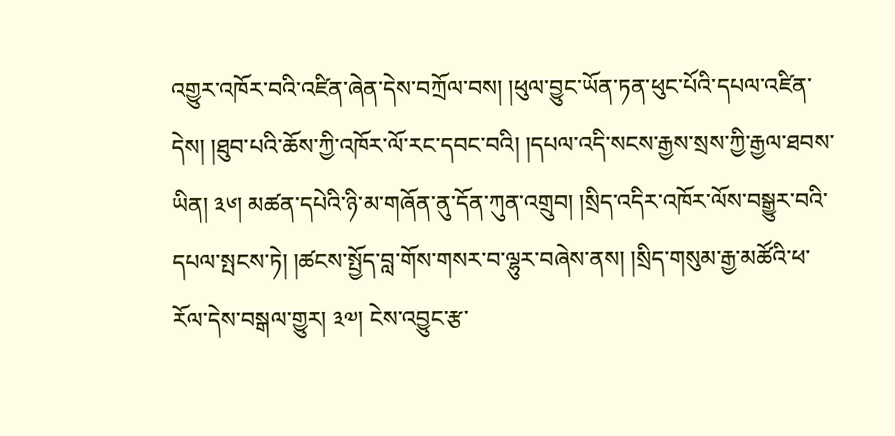འགྱུར་འཁོར་བའི་འཛིན་ཞེན་དེས་བཀྲོལ་བས། །ཕུལ་བྱུང་ཡོན་ཏན་ཕུང་པོའི་དཔལ་འཛིན་དེས། །ཐུབ་པའི་ཆོས་ཀྱི་འཁོར་ལོ་རང་དབང་བའི། །དཔལ་འདི་སངས་རྒྱས་སྲས་ཀྱི་རྒྱལ་ཐབས་ཡིན། ༣༦། མཚན་དཔེའི་ཉི་མ་གཞོན་ནུ་དོན་ཀུན་འགྲུབ། །སྲིད་འདིར་འཁོར་ལོས་བསྒྱུར་བའི་དཔལ་སྤངས་ཏེ། །ཚངས་སྤྱོད་བླ་གོས་གསར་བ་ལྷུར་བཞེས་ནས། །སྲིད་གསུམ་རྒྱ་མཚོའི་ཕ་རོལ་དེས་བསྒལ་གྱུར། ༣༧། ངེས་འབྱུང་རྩ་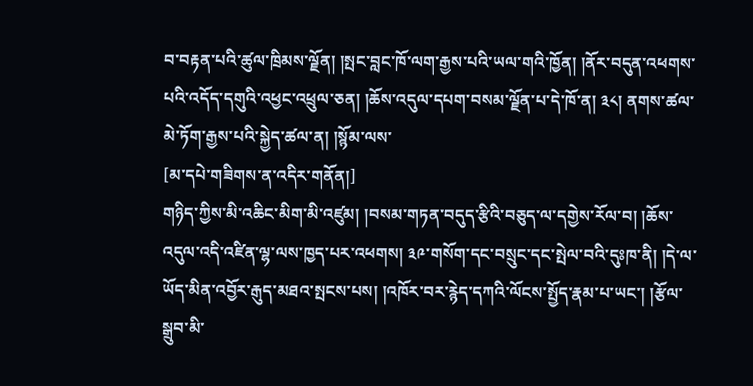བ་བརྟན་པའི་ཚུལ་ཁྲིམས་ལྗོན། །སྤང་བླང་ཁོ་ལག་རྒྱས་པའི་ཡལ་གའི་ཁྱོན། །ནོར་བདུན་འཕགས་པའི་འདོད་དགུའི་འཕྱང་འཕྲུལ་ཅན། །ཆོས་འདུལ་དཔག་བསམ་ལྗོན་པ་དེ་ཁོ་ན། ༣༨། ནགས་ཚལ་མེ་ཏོག་རྒྱས་པའི་སྐྱེད་ཚལ་ན། །སྙོམ་ལས་
[མ་དཔེ་གཟིགས་ན་འདིར་གནོན།]
གཉིད་ཀྱིས་མི་འཆིང་མིག་མི་འཛུམ། །བསམ་གཏན་བདུད་རྩིའི་བཅུད་ལ་དགྱེས་རོལ་བ། །ཆོས་འདུལ་འདི་འཛིན་ལྷ་ལས་ཁྱད་པར་འཕགས། ༣༩་གསོག་དང་བསྲུང་དང་སྤེལ་བའི་དུཿཁ་ནི། །དེ་ལ་ཡོད་མིན་འབྱོར་རྒུད་མཐའ་སྤངས་པས། །འཁོར་བར་རྙེད་དཀའི་ལོངས་སྤྱོད་རྣམ་པ་ཡང་། །རྩོལ་སྒྲུབ་མི་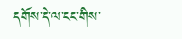དགོས་དེ་ལ་ངང་གིས་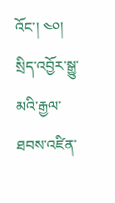འོང་། ༤༠། སྲིད་འབྱོར་སྒྱུ་མའི་རྒྱལ་ཐབས་འཛིན་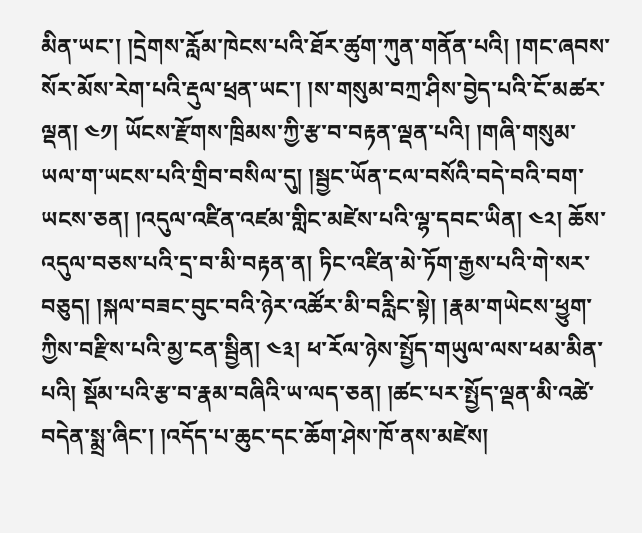མིན་ཡང་། །དྲེགས་རློམ་ཁེངས་པའི་ཐོར་ཚུག་ཀུན་གནོན་པའི། །གང་ཞབས་སོར་མོས་རེག་པའི་རྡུལ་ཕྲན་ཡང་། །ས་གསུམ་བཀྲ་ཤིས་བྱེད་པའི་ངོ་མཚར་ལྡན། ༤༡། ཡོངས་རྫོགས་ཁྲིམས་ཀྱི་རྩ་བ་བརྟན་ལྡན་པའི། །གཞི་གསུམ་ཡལ་ག་ཡངས་པའི་གྲིབ་བསིལ་དུ། །སྦྱང་ཡོན་ངལ་བསོའི་བདེ་བའི་བག་ཡངས་ཅན། །འདུལ་འཛིན་འཛམ་གླིང་མཛེས་པའི་ལྷ་དབང་ཡིན། ༤༢། ཆོས་འདུལ་བཅས་པའི་དྲ་བ་མི་བརྟན་ན། ཏིང་འཛིན་མེ་ཏོག་རྒྱས་པའི་གེ་སར་བཅུད། །སྐལ་བཟང་བུང་བའི་ཉེར་འཚོར་མི་བརླིང་སྟེ། །རྣམ་གཡེངས་ཕྱུག་ཀྱིས་བརྫིས་པའི་མྱ་ངན་སྦྱིན། ༤༣། ཕ་རོལ་ཉེས་སྤྱོད་གཡུལ་ལས་ཕམ་མིན་པའི། སྡོམ་པའི་རྩ་བ་རྣམ་བཞིའི་ཡ་ལད་ཅན། །ཚང་པར་སྤྱོད་ལྡན་མི་འཚེ་བདེན་སྨྲ་ཞིང་། །འདོད་པ་ཆུང་དང་ཆོག་ཤེས་ཁོ་ནས་མཛེས།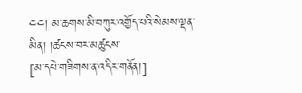༤༤། མ་ཆགས་མི་བཀུར་འགྱོད་པའི་སེམས་ལྡན་མིན། །ཚངས་བར་མཚུངས་
[མ་དཔེ་གཟིགས་ན་འདིར་གནོན།]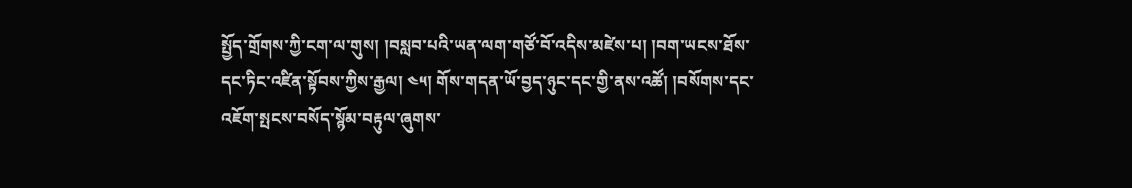སྤྱོད་གྲོགས་ཀྱི་ངག་ལ་གུས། །བསླབ་པའི་ཡན་ལག་གཙོ་བོ་འདིས་མཛེས་པ། །བག་ཡངས་ཐོས་དང་ཏིང་འཛིན་སྟོབས་ཀྱིས་རྒྱལ། ༤༥། གོས་གདན་ཡོ་བྱད་ཉུང་དང་གྱི་ནས་འཚོ། །བསོགས་དང་འཇོག་སྤངས་བསོད་སྙོམ་བརྟུལ་ཞུགས་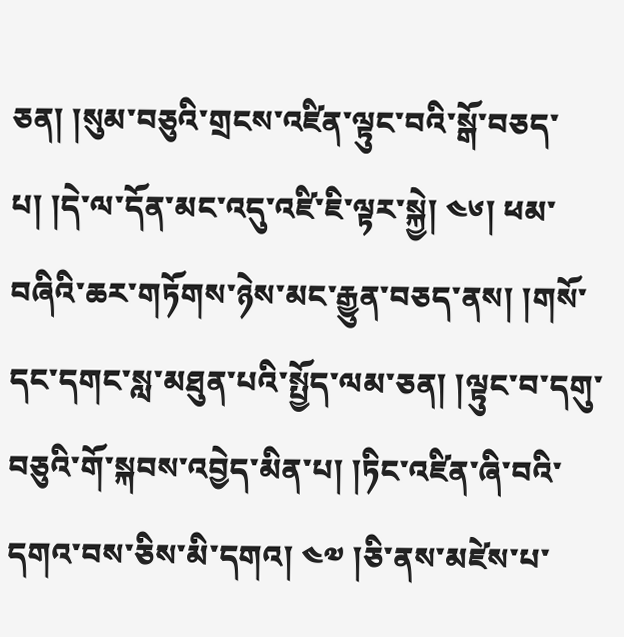ཅན། །སུམ་བཅུའི་གྲངས་འཛིན་ལྟུང་བའི་སྒོ་བཅད་པ། །དེ་ལ་དོན་མང་འདུ་འཛི་ཇི་ལྟར་སྐྱེ། ༤༦། ཕམ་བཞིའི་ཆར་གཏོགས་ཉེས་མང་རྒྱུན་བཅད་ནས། །གསོ་དང་དགང་སླ་མཐུན་པའི་སྤྱོད་ལམ་ཅན། །ལྟུང་བ་དགུ་བཅུའི་གོ་སྐབས་འབྱེད་མིན་པ། །ཏིང་འཛིན་ཞི་བའི་དགའ་བས་ཅིས་མི་དགའ། ༤༧ །ཅི་ནས་མཛེས་པ་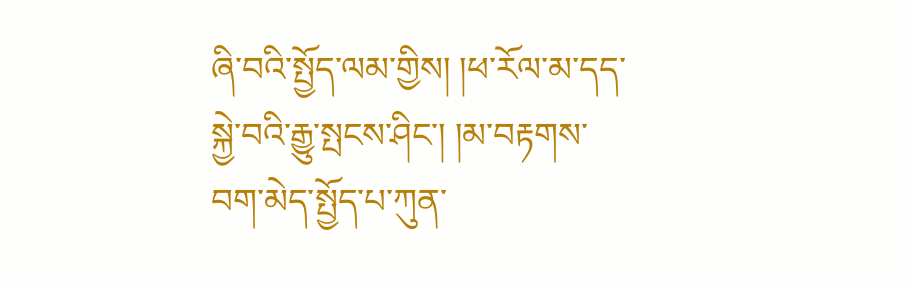ཞི་བའི་སྤྱོད་ལམ་གྱིས། །ཕ་རོལ་མ་དད་སྐྱེ་བའི་རྒྱུ་སྤངས་ཤིང་། །མ་བརྟགས་བག་མེད་སྤྱོད་པ་ཀུན་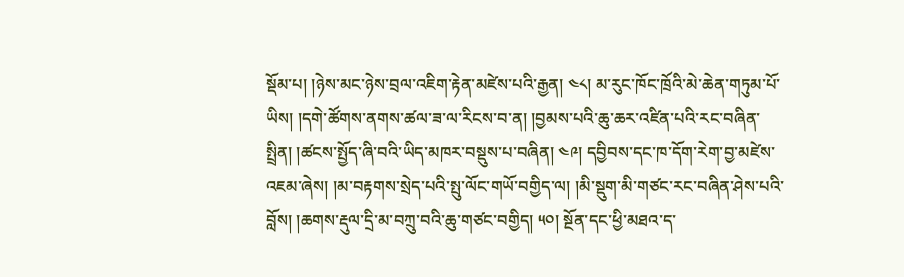སྡོམ་པ། །ཉེས་མང་ཉེས་བྲལ་འཇིག་རྟེན་མཛེས་པའི་རྒྱན། ༤༨། མ་རུང་ཁོང་ཁྲོའི་མེ་ཆེན་གཏུམ་པོ་ཡིས། །དགེ་ཚོགས་ནགས་ཚལ་ཟ་ལ་རིངས་བ་ན། །བྱམས་པའི་ཆུ་ཆར་འཛིན་པའི་རང་བཞིན་སྤྲིན། །ཚངས་སྤྱོད་ཞི་བའི་ཡིད་མཁར་བསྡུས་པ་བཞིན། ༤༩། དབྱིབས་དང་ཁ་དོག་རེག་བྱ་མཛེས་འཇམ་ཞེས། །མ་བརྟགས་སྲེད་པའི་སྤུ་ལོང་གཡོ་བགྱིད་ལ། །མི་སྡུག་མི་གཙང་རང་བཞིན་ཤེས་པའི་བློས། །ཆགས་རྡུལ་དྲི་མ་བཀྲུ་བའི་ཆུ་གཙང་བགྱིད། ༥༠། སྔོན་དང་ཕྱི་མཐའ་ད་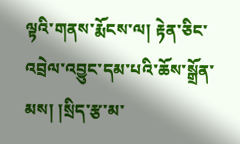ལྟའི་གནས་རྨོངས་ལ། རྟེན་ཅིང་འབྲེལ་འབྱུང་དམ་པའི་ཆོས་སྒྲོན་མས། །སྲིད་རྩ་མ་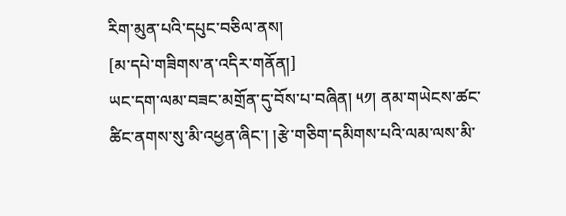རིག་མུན་པའི་དཔུང་བཅིལ་ནས།
[མ་དཔེ་གཟིགས་ན་འདིར་གནོན།]
ཡང་དག་ལམ་བཟང་མགྲོན་དུ་བོས་པ་བཞིན། ༥༡། ནམ་གཡེངས་ཚང་ཚིང་ནགས་སུ་མི་འཕྱན་ཞིང་། །རྩེ་གཅིག་དམིགས་པའི་ལམ་ལས་མི་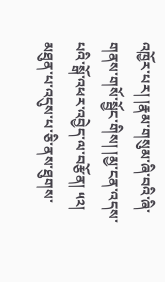འཁྱོར་པར། །རྣམ་གསུམ་ཞི་བའི་ཞི་གནས་གསོ་སྦྱོང་གིས། །མྱ་ངན་འདས་པའི་སྒོ་འཕར་འབྱེད་ལ་བརྩོན། ༥༢། མཐུན་པ་འདུས་པ་ཅི་ནས་ཐུགས་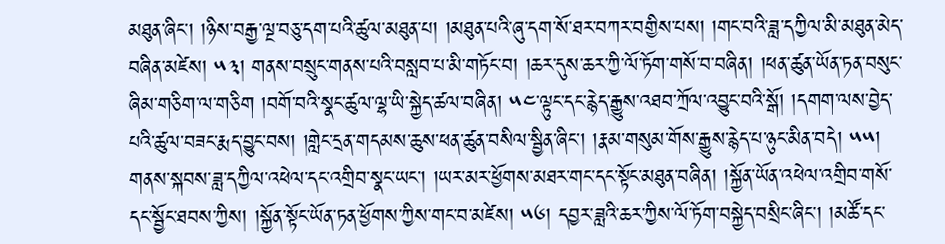མཐུན་ཞིང་། །ཉིས་བརྒྱ་ལྔ་བཅུ་དག་པའི་ཚུལ་མཐུན་པ། །མཐུན་པའི་ཞུ་དག་སོ་ཐར་བཀར་བགྱིས་པས། །གང་བའི་ཟླ་དཀྱིལ་མི་མཐུན་མེད་བཞིན་མཛེས། ༥༣། གནས་བསྲུང་གནས་པའི་བསླབ་པ་མི་གཏོང་བ། །ཆར་དུས་ཆར་ཀྱི་ལོ་ཏོག་གསོ་བ་བཞིན། །ཕན་ཚུན་ཡོན་ཏན་བསུང་ཞིམ་གཅིག་ལ་གཅིག །བགོ་བའི་སྣང་ཚུལ་ལྷ་ཡི་སྐྱེད་ཚལ་བཞིན། ༥༤་ལྟུང་དང་རྙེད་རྒྱུས་འཐབ་ཀྲོལ་འབྱུང་བའི་སྒོ། །དགག་ལས་བྱེད་པའི་ཚུལ་བཟང་རྨད་བྱུང་བས། །གླེང་དྲན་གདམས་ཆུས་ཕན་ཚུན་བསིལ་སྦྱིན་ཞིང་། །རྣམ་གསུམ་གོས་རྒྱུས་རྙེད་པ་ཉུང་མིན་བདེ། ༥༥། གནས་སྐབས་ཟླ་དཀྱིལ་འཕེལ་དང་འགྲིབ་སྣང་ཡང་། །ཡར་མར་ཕྱོགས་མཐར་གང་དང་སྟོང་མཐུན་བཞིན། །སྐྱོན་ཡོན་འཕེལ་འགྲིབ་གསོ་དང་སྦྱོང་ཐབས་ཀྱིས། །སྐྱོན་སྟོང་ཡོན་ཏན་ཕྱོགས་ཀྱིས་གང་བ་མཛེས། ༥༦། དབྱར་ཟླའི་ཆར་ཀྱིས་ལོ་ཏོག་བསྐྱེད་བསྲིང་ཞིང་། །མཚོ་དང་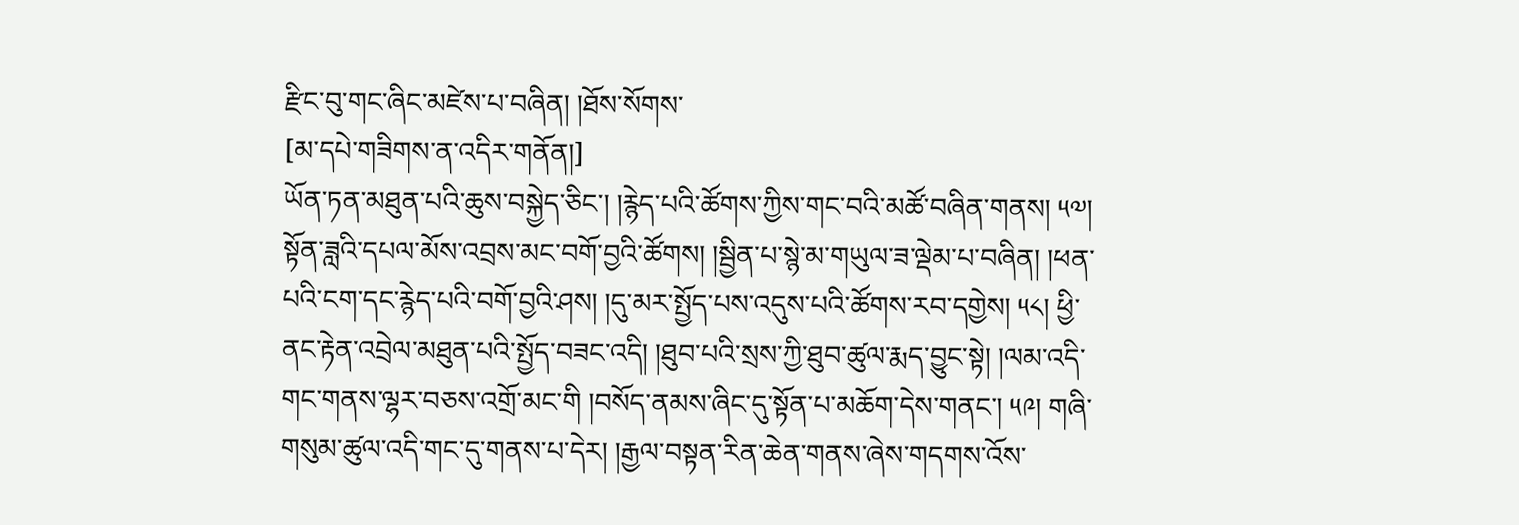རྫིང་བུ་གང་ཞིང་མཛེས་པ་བཞིན། །ཐོས་སོགས་
[མ་དཔེ་གཟིགས་ན་འདིར་གནོན།]
ཡོན་ཏན་མཐུན་པའི་ཆུས་བསྐྱེད་ཅིང་། །རྙེད་པའི་ཚོགས་ཀྱིས་གང་བའི་མཚོ་བཞིན་གནས། ༥༧། སྟོན་ཟླའི་དཔལ་མོས་འབྲས་མང་བགོ་བྱའི་ཚོགས། །སྦྱིན་པ་སྙེ་མ་གཡུལ་ཟ་ལྡེམ་པ་བཞིན། །ཕན་པའི་ངག་དང་རྙེད་པའི་བགོ་བྱའི་ཤས། །དུ་མར་སྤྱོད་པས་འདུས་པའི་ཚོགས་རབ་དགྱེས། ༥༨། ཕྱི་ནང་རྟེན་འབྲེལ་མཐུན་པའི་སྤྱོད་བཟང་འདི། །ཐུབ་པའི་སྲས་ཀྱི་ཐུབ་ཚུལ་རྨད་བྱུང་སྟེ། །ལམ་འདི་གང་གནས་ལྷར་བཅས་འགྲོ་མང་གི །བསོད་ནམས་ཞིང་དུ་སྟོན་པ་མཆོག་དེས་གནང་། ༥༩། གཞི་གསུམ་ཚུལ་འདི་གང་དུ་གནས་པ་དེར། །རྒྱལ་བསྟན་རིན་ཆེན་གནས་ཞེས་གདགས་འོས་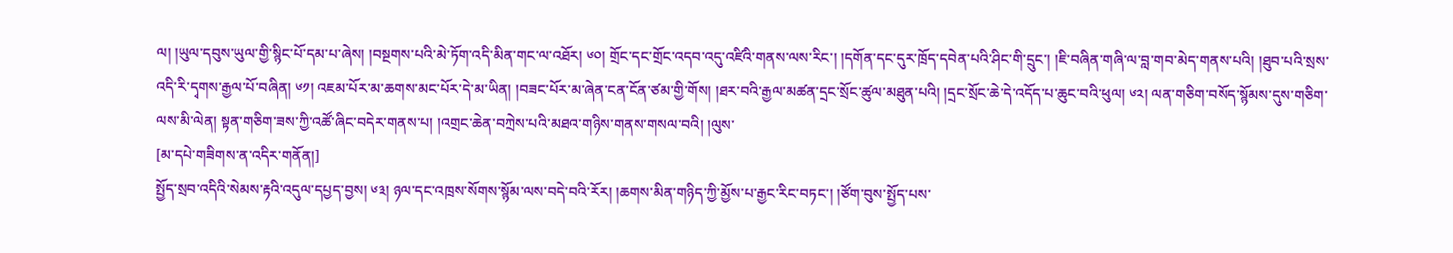ལ། །ཡུལ་དབུས་ཡུལ་གྱི་སྙིང་པོ་དམ་པ་ཞེས། །བསྔགས་པའི་མེ་ཏོག་འདི་མིན་གང་ལ་འཐོར། ༦༠། གྲོང་དང་གྲོང་འདབ་འདུ་འཛིའི་གནས་ལས་རིང་། །དགོན་དང་དུར་ཁྲོད་དབེན་པའི་ཤིང་གི་དྲུང་། །ཇི་བཞིན་གཞི་ལ་བླ་གབ་མེད་གནས་པའི། །ཐུབ་པའི་སྲས་འདི་རི་དྭགས་རྒྱལ་པོ་བཞིན། ༦༡། འཇམ་པོར་མ་ཆགས་མང་པོར་དེ་མ་ཡིན། །བཟང་པོར་མ་ཞེན་ངན་ངོན་ཙམ་གྱི་གོས། །ཐར་བའི་རྒྱལ་མཚན་དྲང་སྲོང་ཚུལ་མཐུན་པའི། །དྲང་སྲོང་ཆེ་དེ་འདོད་པ་ཆུང་བའི་ཕུལ། ༦༢། ལན་གཅིག་བསོད་སྙོམས་དུས་གཅིག་ལས་མི་ལེན། སྟན་གཅིག་ཟས་ཀྱི་འཚོ་ཞིང་བདེར་གནས་པ། །འགྲང་ཆེན་བཀྲེས་པའི་མཐའ་གཉིས་གནས་གསལ་བའི། །ལུས་
[མ་དཔེ་གཟིགས་ན་འདིར་གནོན།]
སྤྱོད་སྲབ་འདིའི་སེམས་རྟའི་འདུལ་དཔྱད་བྱས། ༦༣། ཉལ་དང་འཁྲས་སོགས་སྙོམ་ལས་བདེ་བའི་རོར། །ཆགས་མིན་གཉིད་ཀྱི་མྱོས་པ་རྒྱང་རིང་བཏང་། །ཙོག་བུས་སྤྱོད་པས་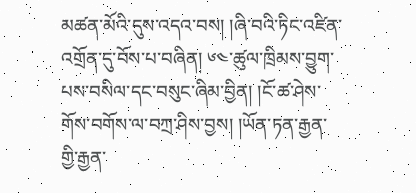མཚན་མོའི་དུས་འདའ་བས། །ཞི་བའི་ཏིང་འཛིན་འགྲོན་དུ་བོས་པ་བཞིན། ༦༤་ཚུལ་ཁྲིམས་བྱུག་པས་བསིལ་དང་བསུང་ཞིམ་བྱིན། །ངོ་ཚ་ཤེས་གོས་བགོས་ལ་བཀྲ་ཤིས་བྱས། །ཡོན་ཏན་རྒྱན་གྱི་རྒྱན་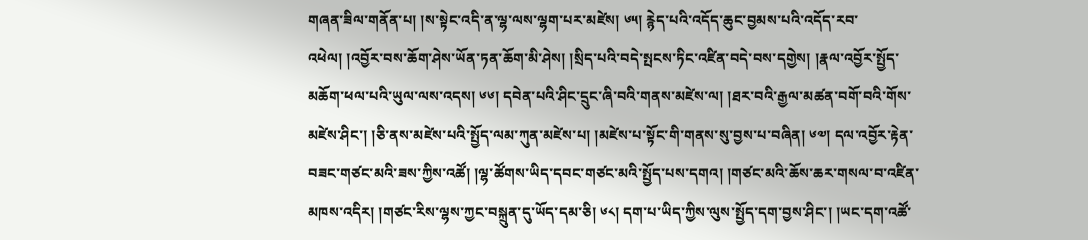གཞན་ཟིལ་གནོན་པ། །ས་སྟེང་འདི་ན་ལྷ་ལས་ལྷག་པར་མཛེས། ༦༥། རྙེད་པའི་འདོད་ཆུང་བྱམས་པའི་འདོད་རབ་འཕེལ། །འབྱོར་བས་ཆོག་ཤེས་ཡོན་ཏན་ཆོག་མི་ཤེས། །སྲིད་པའི་བདེ་སྤངས་ཏིང་འཛིན་བདེ་བས་དགྱེས། །རྣལ་འབྱོར་སྤྱོད་མཆོག་ཕལ་པའི་ཡུལ་ལས་འདས། ༦༦། དབེན་པའི་ཤིང་དྲུང་ཞི་བའི་གནས་མཛེས་ལ། །ཐར་བའི་རྒྱལ་མཚན་བགོ་བའི་གོས་མཛེས་ཤིང་། །ཅི་ནས་མཛེས་པའི་སྤྱོད་ལམ་ཀུན་མཛེས་པ། །མཛེས་པ་སྟོང་གི་གནས་སུ་བྱས་པ་བཞིན། ༦༧། དལ་འབྱོར་རྟེན་བཟང་གཙང་མའི་ཟས་ཀྱིས་འཚོ། །ལྷ་ཚོགས་ཡིད་དབང་གཙང་མའི་སྤྱོད་པས་དགའ། །གཙང་མའི་ཆོས་ཆར་གསལ་བ་འཛིན་མཁས་འདིར། །གཙང་རིས་ལྷས་ཀྱང་བསྐྲུན་དུ་ཡོད་དམ་ཅི། ༦༨། དག་པ་ཡིད་ཀྱིས་ལུས་སྤྱོད་དག་བྱས་ཤིང་། །ཡང་དག་འཚོ་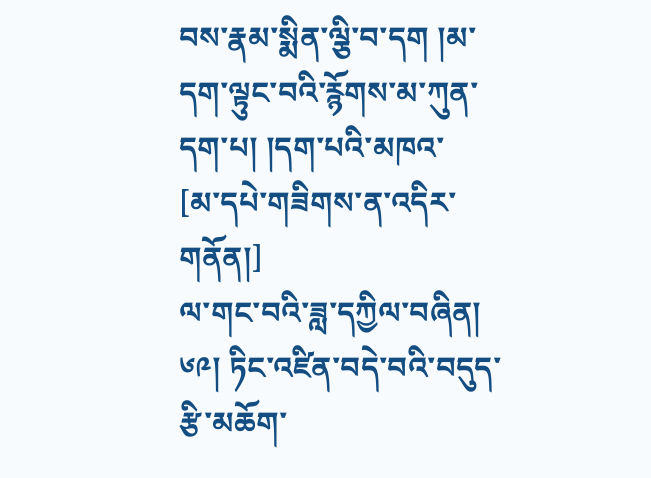བས་རྣམ་སྨིན་ལྕི་བ་དག །མ་དག་ལྟུང་བའི་རྙོགས་མ་ཀུན་དག་པ། །དག་པའི་མཁའ་
[མ་དཔེ་གཟིགས་ན་འདིར་གནོན།]
ལ་གང་བའི་ཟླ་དཀྱིལ་བཞིན། ༦༩། ཏིང་འཛིན་བདེ་བའི་བདུད་རྩི་མཆོག་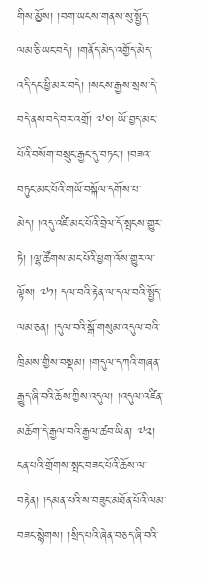གིས་མྱོས། །བག་ཡངས་གནས་སུ་སྤྱོད་ལམ་ཅི་ཡང་བདེ། །གནོད་མེད་འགྱོད་མེད་འདི་དང་ཕྱི་མར་བདེ། །སངས་རྒྱས་སྲས་དེ་བདེ་ནས་བདེ་བར་འགྲོ། ༧༠། ཡོ་བྱད་མང་པོའི་བསོག་བསྲུང་རྒྱང་དུ་བཏང་། །བཟའ་བཏུང་མང་པོའི་གཡོ་བསྐོལ་དགོས་པ་མེད། །འདུ་འཛི་མང་པོའི་བྲེལ་དོ་སྤངས་གྱུར་ཏེ། །ལྷ་ཚོགས་མང་པོའི་ཕྱག་འོས་གྱུར་ལ་ལྟོས། ༧༡། དལ་བའི་རྟེན་ལ་དལ་བའི་སྤྱོད་ལམ་ཅན། །དུལ་བའི་སྒོ་གསུམ་འདུལ་བའི་ཁྲིམས་གྱིས་བསྡམ། །གདུལ་དཀའི་གཞན་རྒྱུད་ཞི་བའི་ཆོས་ཀྱིས་འདུལ། །འདུལ་འཛིན་མཆོག་དེ་རྒྱལ་བའི་རྒྱལ་ཚབ་ཡིན། ༧༢། ངན་པའི་གྲོགས་སྤང་བཟང་པོའི་ཆོས་ལ་བརྟེན། །དམན་པའི་ས་བཟུང་མཐོན་པོའི་ལམ་བཟང་སྙེགས། །སྲིད་པའི་ཞེན་བཅད་ཞི་བའི་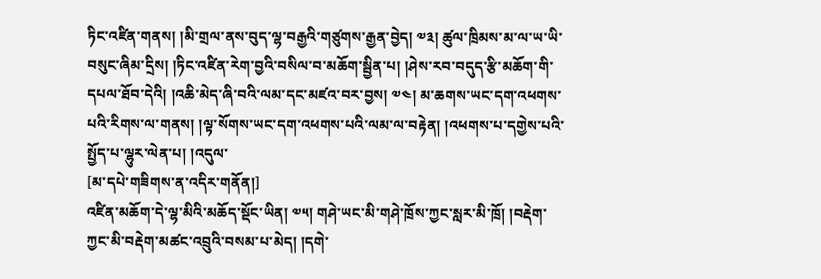ཏིང་འཛིན་གནས། །མི་གྲལ་ནས་བུད་ལྷ་བརྒྱའི་གཙུགས་རྒྱན་བྱེད། ༧༣། ཚུལ་ཁྲིམས་མ་ལ་ཡ་ཡི་བསུང་ཞིམ་དྲིས། །ཏིང་འཛིན་རེག་བྱའི་བསིལ་བ་མཆོག་སྦྱིན་པ། །ཤེས་རབ་བདུད་རྩི་མཆོག་གི་དཔལ་ཐོབ་དེའི། །འཆི་མེད་ཞི་བའི་ལམ་དང་མཛའ་བར་བྱས། ༧༤། མ་ཆགས་ཡང་དག་འཕགས་པའི་རིགས་ལ་གནས། །ལྟ་སོགས་ཡང་དག་འཕགས་པའི་ལམ་ལ་བརྟེན། །འཕགས་པ་དགྱེས་པའི་སྤྱོད་པ་ལྷུར་ལེན་པ། །འདུལ་
[མ་དཔེ་གཟིགས་ན་འདིར་གནོན།]
འཛིན་མཆོག་དེ་ལྷ་མིའི་མཆོད་སྡོང་ཡིན། ༧༥། གཤེ་ཡང་མི་གཤེ་ཁྲོས་ཀྱང་སླར་མི་ཁྲོ། །བརྡེག་ཀྱང་མི་བརྡེག་མཚང་འབྲུའི་བསམ་པ་མེད། །དགེ་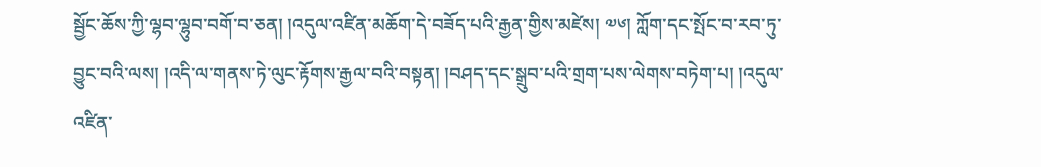སྦྱོང་ཆོས་ཀྱི་ལྷབ་ལྷུབ་བགོ་བ་ཅན། །འདུལ་འཛིན་མཆོག་དེ་བཟོད་པའི་རྒྱན་གྱིས་མཛེས། ༧༦། ཀློག་དང་སྤོང་བ་རབ་ཏུ་བྱུང་བའི་ལས། །འདི་ལ་གནས་ཏེ་ལུང་རྟོགས་རྒྱལ་བའི་བསྟན། །བཤད་དང་སྒྲུབ་པའི་གྲག་པས་ལེགས་བཏེག་པ། །འདུལ་འཛིན་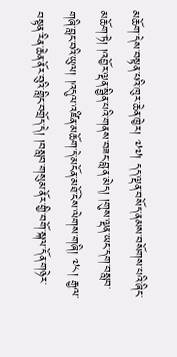མཆོག་དེས་བསྟན་པའི་ཁུར་ཆེན་ཁྱེར། ༧༧། དད་ལྡན་བསོད་ནམས་བསོགས་པའི་ཞིང་མཆོག་ཏེ། །འབྱོར་ལྡན་སྦྱིན་པའི་གནས་བཟང་བླ་ན་མེད། །གུས་ལྡན་ཡང་དག་བསླབ་གཞི་བླང་བའི་ཡུལ། །འདུལ་འཛིན་མཆོག་དེ་མངོན་མཐོ་ངེས་ལེགས་གཞི། ༧༨། རྒྱལ་བསྟན་རིན་ཆེན་ནོར་བུའི་གླིང་བགྲོད་དེ། །བསླབ་གསུམ་ནོར་གྱི་བགོ་སྐལ་དོན་གཉེར་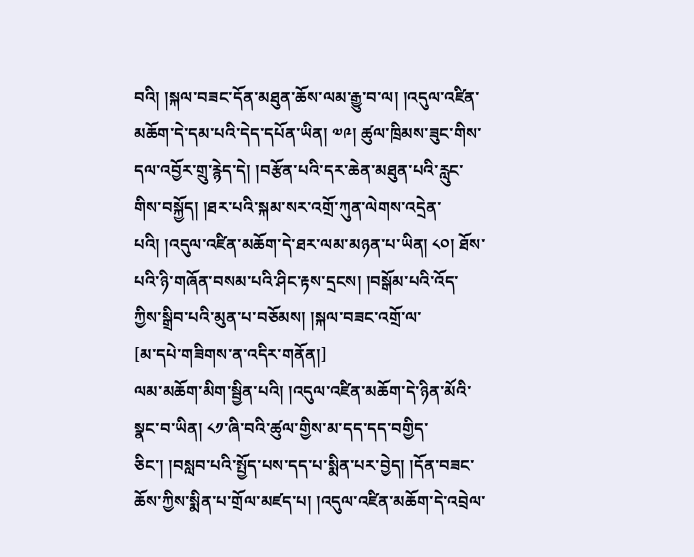བའི། །སྐལ་བཟང་དོན་མཐུན་ཆོས་ལམ་རྒྱུ་བ་ལ། །འདུལ་འཛིན་མཆོག་དེ་དམ་པའི་དེད་དཔོན་ཡིན། ༧༩། ཚུལ་ཁྲིམས་ཟུང་གིས་དལ་འབྱོར་གྲུ་རྙེད་དེ། །བརྩོན་པའི་དར་ཆེན་མཐུན་པའི་རླུང་གིས་བསྐྱོད། །ཐར་པའི་སྐམ་སར་འགྲོ་ཀུན་ལེགས་འདྲེན་པའི། །འདུལ་འཛིན་མཆོག་དེ་ཐར་ལམ་མཉན་པ་ཡིན། ༨༠། ཐོས་པའི་ཉི་གཞོན་བསམ་པའི་ཤིང་རྟས་དྲངས། །བསྒོམ་པའི་འོད་ཀྱིས་སྒྲིབ་པའི་མུན་པ་བཅོམས། །སྐལ་བཟང་འགྲོ་ལ་
[མ་དཔེ་གཟིགས་ན་འདིར་གནོན།]
ལམ་མཆོག་མིག་སྦྱིན་པའི། །འདུལ་འཛིན་མཆོག་དེ་ཉིན་མོའི་སྣང་བ་ཡིན། ༨༡་ཞི་བའི་ཚུལ་གྱིས་མ་དད་དད་བགྱིད་ཅིང་། །བསླབ་པའི་སྤྱོད་པས་དད་པ་སྨིན་པར་བྱེད། །དོན་བཟང་ཆོས་ཀྱིས་སྨིན་པ་གྲོལ་མཛད་པ། །འདུལ་འཛིན་མཆོག་དེ་འབྲེལ་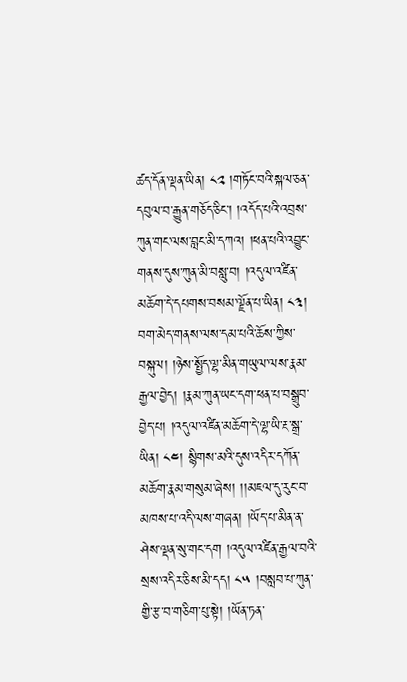ཚད་དོན་ལྡན་ཡིན། ༨༢ །གཏོང་བའི་སྐལ་ཅན་དབུལ་བ་རྒྱུན་གཅོད་ཅིང་། །འདོད་པའི་འབྲས་ཀུན་གང་ལས་བླང་མི་དཀའ། །ཕན་པའི་འབྱུང་གནས་དུས་ཀུན་མི་བསླུ་བ། །འདུལ་འཛིན་མཆོག་དེ་དཔགས་བསམ་ལྗོན་པ་ཡིན། ༨༣། བག་མེད་གནས་ལས་དམ་པའི་ཆོས་ཀྱིས་བསྐུལ། །ཉེས་སྤྱོད་ལྷ་མིན་གཡུལ་ལས་རྣམ་རྒྱལ་བྱེད། །རྣམ་ཀུན་ཡང་དག་ཕན་པ་བསྒྲུབ་བྱེད་པ། །འདུལ་འཛིན་མཆོག་དེ་ལྷ་ཡི་རྔ་སྒྲ་ཡིན། ༨༤། སྙིགས་མའི་དུས་འདིར་དཀོན་མཆོག་རྣམ་གསུམ་ཞེས། །།མཇལ་དུ་རུང་བ་མཁས་པ་འདི་ལས་གཞན། །ཡོད་པ་མིན་ན་ཤེས་ལྡན་སུ་གང་དག །འདུལ་འཛིན་རྒྱལ་བའི་སྲས་འདིར་ཅིས་མི་དད། ༨༥ །བསླབ་པ་ཀུན་གྱི་རྩ་བ་གཅིག་པུ་སྟེ། །ཡོན་ཏན་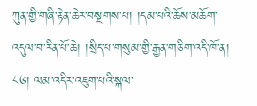ཀུན་གྱི་གཞི་རྟེན་ཆེར་བསྔགས་པ། །དམ་པའི་ཆོས་མཆོག་འདུལ་བ་རིན་པོ་ཆེ། །སྲིད་པ་གསུམ་གྱི་རྒྱན་གཅིག་འདི་ཁོ་ན། ༨༦། ལམ་འདིར་འཇུག་པའི་སྐལ་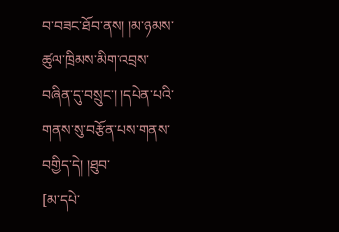བ་བཟང་ཐོབ་ནས། །མ་ཉམས་ཚུལ་ཁྲིམས་མིག་འབྲས་བཞིན་དུ་བསྲུང་། །དཔེན་པའི་གནས་སུ་བརྩོན་པས་གནས་བགྱིད་དེ། །ཐུབ་
[མ་དཔེ་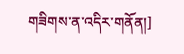གཟིགས་ན་འདིར་གནོན།]